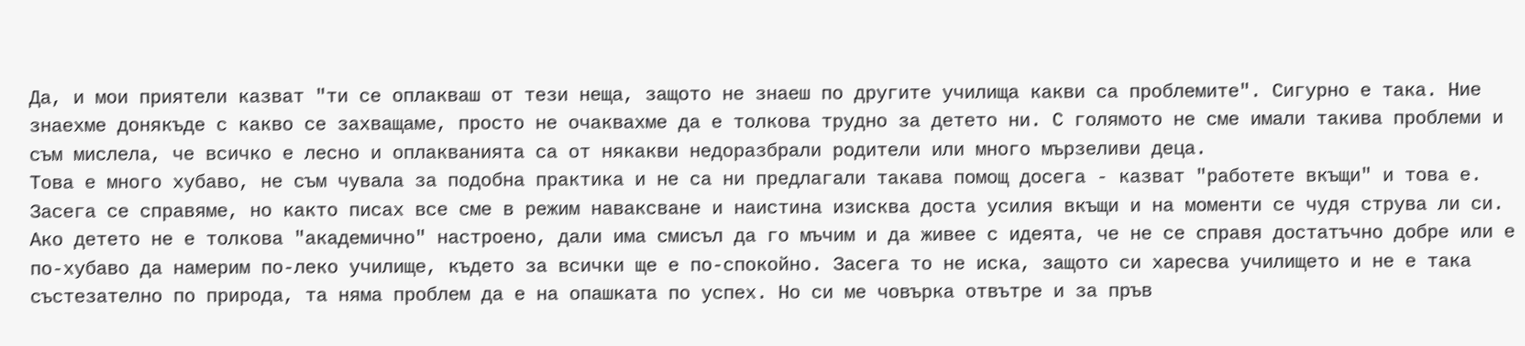Да, и мои приятели казват "ти се оплакваш от тези неща, защото не знаеш по другите училища какви са проблемите". Сигурно е така. Ние знаехме донякъде с какво се захващаме, просто не очаквахме да е толкова трудно за детето ни. С голямото не сме имали такива проблеми и съм мислела, че всичко е лесно и оплакванията са от някакви недоразбрали родители или много мързеливи деца.
Това е много хубаво, не съм чувала за подобна практика и не са ни предлагали такава помощ досега - казват "работете вкъщи" и това е. Засега се справяме, но както писах все сме в режим наваксване и наистина изисква доста усилия вкъщи и на моменти се чудя струва ли си. Ако детето не е толкова "академично" настроено, дали има смисъл да го мъчим и да живее с идеята, че не се справя достатъчно добре или е по-хубаво да намерим по-леко училище, където за всички ще е по-спокойно. Засега то не иска, защото си харесва училището и не е така състезателно по природа, та няма проблем да е на опашката по успех. Но си ме човърка отвътре и за пръв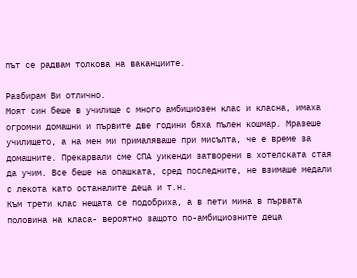път се радвам толкова на ваканциите.

Разбирам Ви отлично.
Моят син беше в училище с много амбициозен клас и класна, имаха огромни домашни и първите две години бяха пълен кошмар. Мразеше училището, а на мен ми прималяваше при мисълта, че е време за домашните. Прекарвали сме СПА уикенди затворени в хотелската стая да учим. Все беше на опашката, сред последните, не взимаше медали с лекота като останалите деца и т.н.
Към трети клас нещата се подобриха, а в пети мина в първата половина на класа- вероятно защото по-амбициозните деца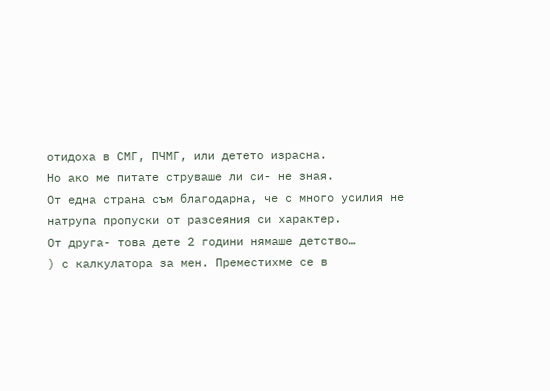отидоха в СМГ, ПЧМГ, или детето израсна.
Но ако ме питате струваше ли си- не зная.
От една страна съм благодарна, че с много усилия не натрупа пропуски от разсеяния си характер.
От друга- това дете 2 години нямаше детство…
) с калкулатора за мен. Преместихме се в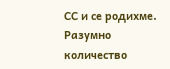СС и се родихме. Разумно количество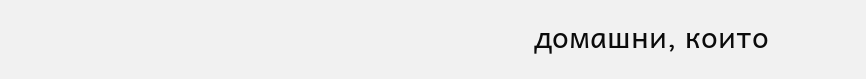домашни, които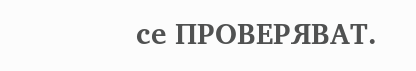се ПРОВЕРЯВАТ.